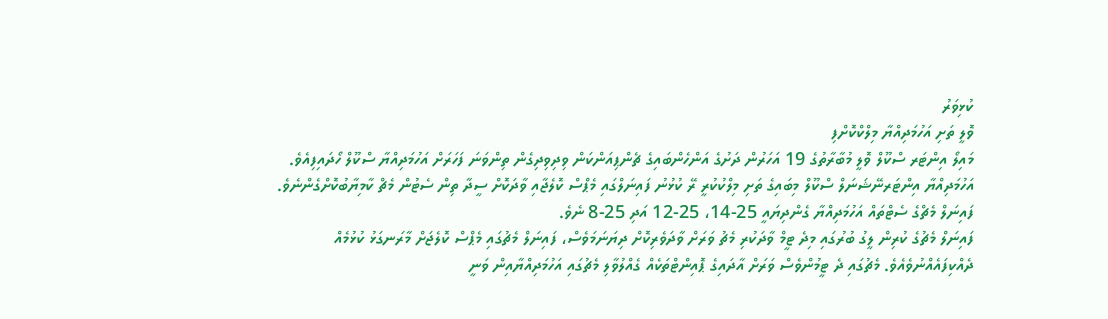ކުޅިވަރު
ވޮލީ ތަށި އަހުމަދިއްޔާ މިލްކްކޮށްފި
މައިލޯ އިންޓަރ ސްކޫލް ވޮލީ މުބާރާތުގެ 19 އަހަރުން ދަށުގެ އަންހެންބައިގެ ޗެންޕިއަންކަން ވިދިވިދިގެން ތިންވަނަ ފަހަރަށް އަހުމަދިއްޔާ ސްކޫލް ހޯދައިފިއެވެ.
އަހުމަދިއްޔާ އިންޓަރނޭޝަނަލް ސްކޫލް މިބައިގެ ތަށި މިލްކުކުރީ ރޭ ކުޅުނު ފައިނަލްގައި މެޕްސް ކޮލެޖާއި ވާދަކޮށް ސީދާ ތިން ސެޓުން މެޗް ކާމިޔާބުކޮށްގެންނެވެ. ފައިނަލް މެޗްގެ ސެޓްތައް އަހުމަދިއްޔާ ގެންދިޔައީ 25-14، 25-12 އަދި 25-8 ނެވެ.
ފައިނަލް މެޗުގެ ކުރިން ލީގު ބުރުގައި މިދެ ޓީމް ވާދަކުރި މެޗު ވަރަށް ވާދަވެރިކޮށް ދިޔަނަމަވެސް، ފައިނަލް މެޗުގައި މެޕްސް ކޮލެޖަށް މާރަނގަޅު ކުޅުމެއް ދެއްކިފައެއްނުވެއެވެ. މެޗުގައި ދެ ޓީމުންވެސް ވަރަށް އާދައިގެ ޕޮއިންޓްތަކެއް ގެއްލުވާލި މެޗުގައި އަހުމަދިއްޔާއިން ވަނީ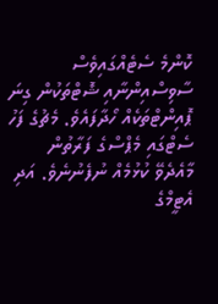ކޮންމެ ސެޓެއްގައިވެސް ސާވިސްއިންނާއި ޝޮޓްތަކުން ގިނަ ޕޮއިންޓްތަކެއް ހޯދާފައެވެ. މެޗުގެ ފަހު ސެޓްގައި މެޕްސްގެ ފަރާތުން މާއެދެވޭ ކުޅުމެއް ނުފެނުނެވެ. އަދި އެޓީމްގެ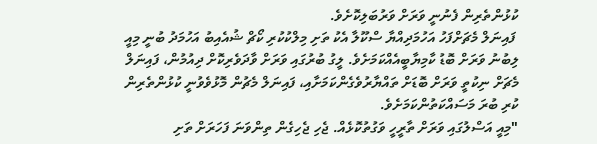ކުޅުންތެރިން ފެނުނީ ވަރަށް ވަރުބަލިކޮށެވެ.
 ފައިނަލް މެޗަށްފަހު އަހުމަދިއްޔާ ސްކޫލާ އެކު ތަށި މިލްކުކުރި ކޯޗް ޝުއެއިބު އަހުމަދު ބުނީ މިއީ ލިބުނު ވަރަށް ބޮޑު ކާމިޔާބީއެއްކަމަށެވެ. ލީގު ބުރުގައި ވަރަށް ވާދަވެރިކޮށް ދިއުމުން، ފައިނަލް މެޗަށް ނިކުތީ ވަރަށް ބޮޑަށް ތައްޔާރުވެގެންކަމަށާއި، ފައިނަލް މެޗުން މޮޅުވެވުނީ ކުޅުންތެރިން ކުރި ބުރަ މަސައްކަތުންކަމަށެވެ.
"މިއީ އަސްލުގައި ވަރަށް ތާރީހީ ވަގުތުކޮޅެއް. ޖެހި ޖެހިގެން ތިންވަނަ ފަހަރަށް ތަށި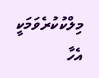މިލްކުކުރެވަމަކީ އެހާ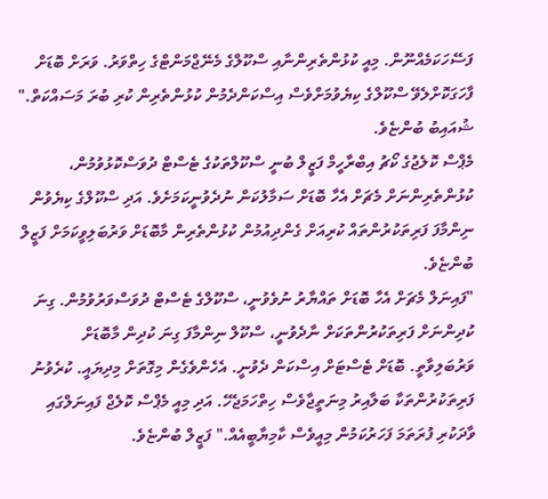ފަސޭހަކަމެއްނޫން. މިއީ ކުޅުންތެރިންނާއި ސްކޫލްގެ މެނޭޖްމަންޓްގެ ހިތްވަރު. ވަރަށް ބޮޑަށް ފާހަގަކޮށްލެވޭ ސްކޫލްގެ ކިޔެވުމަށްވެސް އިސްކަންދެމުން ކުޅުންތެރިން ކުރި ބުރަ މަސައްކަތް." ޝުއައިބު ބުންޏެވެ.
މެޕްސް ކޮލެޖުގެ ކޯޗު އިބްރާހީމް ފަޒީލް ބުނީ ސްކޫލްތަކުގެ ޓެސްޓް ދުވަސްކޮޅުވުމުން، ކުޅުންތެރިންނަށް މެޗަށް އެހާ ބޮޑަށް ސަމާލުކަން ނުދެވުނީކަމަށެވެ. އަދި ސްކޫލްގެ ކިޔެވުން ނިންމާފަ ފަރިތަކުރުންތައް ކުރިއަށް ގެންދިއުމުން ކުޅުންތެރިން މާބޮޑަށް ވަރުބަލިވީކަމަށް ފަޒީލް ބުންޏެވެ.
"ފައިނަލް މެޗަށް އެހާ ބޮޑަށް ތައްޔާރު ނުވެވުނީ، ސްކޫލްގެ ޓެސްޓް ދުވަސްވަރުވުމުން. ގިނަ ކުދިންނަށް ފަރިތަކުރުންތަކަށް ނާދެވުނީ، ސްކޫލް ނިންމާފަ ގިނަ ކުދިން މާބޮޑަށް ވަރުބަލިވާތީ. ބޮޑަށް ޓެސްޓަށް އިސްކަން ދެވުނީ. އެހެންވެގެން މިގޮތަށް މިދިޔައީ. ކުރެވުނު ފަރިތަކުރުންތަކާ ބަލާއިރު މިނަތީޖާވެސް ހިތްހަމަޖެހޭ. އަދި މިއީ މެޕްސް ކޮލެޖް ފައިނަލްގައި ވާދަކުރި ފުރަތަމަ ފަހަރުކަމުން މިއީވެސް ކާމިޔާބީއެއް." ފަޒީލް ބުންޏެވެ.